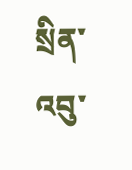སྲིན་འབུ་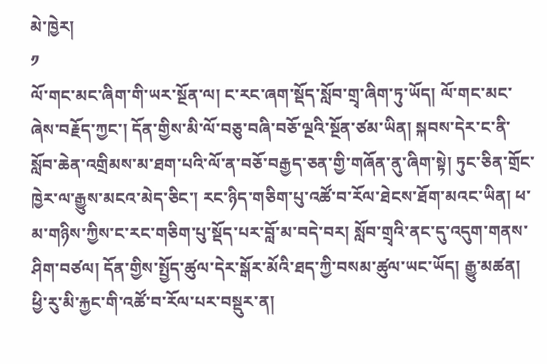མེ་ཁྱེར།
༡
ལོ་གང་མང་ཞིག་གི་ཡར་སྔོན་ལ། ང་རང་ཞག་སྡོད་སློབ་གྲྭ་ཞིག་ཏུ་ཡོད། ལོ་གང་མང་ཞེས་བརྗོད་ཀྱང་། དོན་གྱིས་མི་ལོ་བཅུ་བཞི་བཅོ་ལྔའི་སྔོན་ཙམ་ཡིན། སྐབས་དེར་ང་ནི་སློབ་ཆེན་འགྲིམས་མ་ཐག་པའི་ལོ་ན་བཅོ་བརྒྱད་ཅན་གྱི་གཞོན་ནུ་ཞིག་སྟེ། ཏུང་ཅིན་གྲོང་ཁྱེར་ལ་རྒྱུས་མངའ་མེད་ཅིང་། རང་ཉིད་གཅིག་པུ་འཚོ་བ་རོལ་ཐེངས་ཐོག་མའང་ཡིན། ཕ་མ་གཉིས་ཀྱིས་ང་རང་གཅིག་པུ་སྡོད་པར་བློ་མ་བདེ་བར། སློབ་གྲྭའི་ནང་དུ་འདུག་གནས་ཤིག་བཙལ། དོན་གྱིས་སྤྱོད་ཚུལ་དེར་སྒོར་མོའི་ཐད་ཀྱི་བསམ་ཚུལ་ཡང་ཡོད། རྒྱུ་མཚན། ཕྱི་རུ་མི་རྐྱང་གི་འཚོ་བ་རོལ་པར་བསྡུར་ན།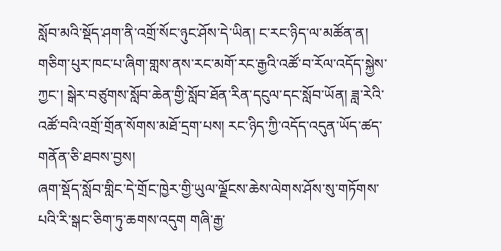སློབ་མའི་སྡོད་ཤག་ནི་འགྲོ་སོང་ཉུང་ཤོས་དེ་ཡིན། ང་རང་ཉིད་ལ་མཚོན་ན། གཅིག་པུར་ཁང་པ་ཞིག་གླས་ནས་རང་མགོ་རང་རྒྱའི་འཚོ་བ་རོལ་འདོད་སྐྱེས་ཀྱང་། སྒེར་བཙུགས་སློབ་ཆེན་གྱི་སློབ་ཐོན་རིན་དངུལ་དང་སློབ་ཡོན། ཟླ་རེའི་འཚོ་བའི་འགྲོ་གྲོན་སོགས་མཐོ་དྲག་པས། རང་ཉིད་ཀྱི་འདོད་འདུན་ཡོད་ཚད་གནོན་ཅི་ཐབས་བྱས།
ཞག་སྡོད་སློབ་གླིང་དེ་གྲོང་ཁྱེར་གྱི་ཡུལ་ལྗོངས་ཆེས་ལེགས་ཤོས་སུ་གཏོགས་པའི་རི་སྒང་ཅིག་ཏུ་ཆགས་འདུག གཞི་རྒྱ་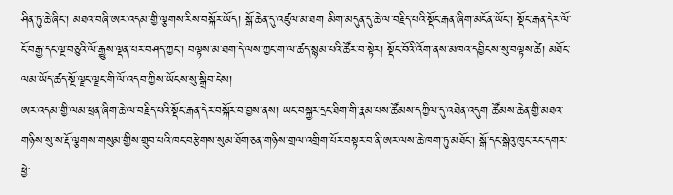ཤིན་ཏུ་ཆེ་ཞིང་། མཐའ་བཞི་ཨར་འདམ་གྱི་ལྕགས་རིས་བསྐོར་ཡོད། སྒོ་ཆེན་དུ་འཛུལ་མ་ཐག མིག་མདུན་དུ་ཆེ་ལ་བརྗིད་པའི་སྡོང་རྒན་ཞིག་མངོན་ཡོང་། སྡོང་རྒན་དེར་ལོ་ངོ་བརྒྱ་དང་ལྔ་བཅུའི་ལོ་རྒྱུས་ལྡན་པར་བཤད་ཀྱང་། བལྟས་མ་ཐག་དེ་ལས་ཀྱང་ག་ལ་ཚད་སྙམ་པའི་ཚོར་བ་སྟེར། སྡོང་བོའི་འོག་ནས་མཁའ་དབྱིངས་སུ་བལྟས་ཚེ། མཐོང་ལམ་ཡོད་ཚད་སྔོ་ལྗང་ལྗང་གི་ལོ་འདབ་ཀྱིས་ཡོངས་སུ་སྒྲིབ་ངེས།
ཨར་འདམ་གྱི་ལམ་ཕྲན་ཞིག་ཆེ་ལ་བརྗིད་པའི་སྡོང་རྒན་དེར་བསྐོར་བ་བྱས་ནས། ཡང་བསྐྱར་དྲང་ཐིག་གི་རྣམ་པས་ཚོམས་དཀྱིལ་དུ་འཐེན་འདུག ཚོམས་ཆེན་གྱི་མཐའ་གཉིས་སུ་ས་རྡོ་ལྕགས་གསུམ་གྱིས་གྲུབ་པའི་ཁང་བརྩེགས་སུམ་ཐོག་ཅན་གཉིས་གྲལ་འགྲིག་པོར་བསྟར་བ་ནི་ཨར་ལས་ཆེ་ཁག་ཏུ་མཐོང་། སྒོ་དང་སྒེའུ་ཁུང་རང་དགར་ཕྱེ་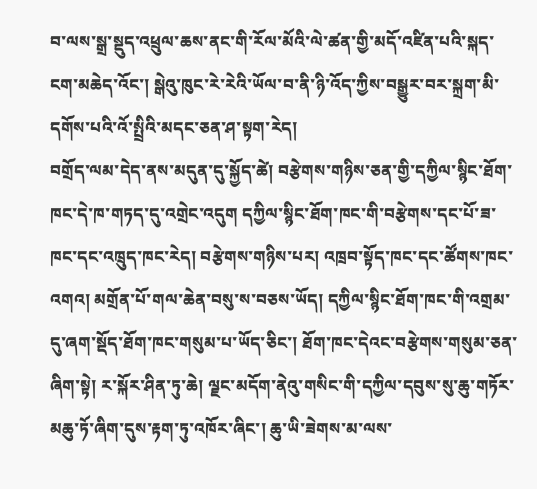བ་ལས་སྒྲ་སྡུད་འཕྲུལ་ཆས་ནང་གི་རོལ་མོའི་ལེ་ཚན་གྱི་མདོ་འཛིན་པའི་སྐད་ངག་མཆེད་འོང་། སྒེའུ་ཁུང་རེ་རེའི་ཡོལ་བ་ནི་ཉི་འོད་ཀྱིས་བསྒྱུར་བར་སྐྲག་མི་དགོས་པའི་འོ་སྤྲིའི་མདང་ཅན་ཤ་སྟག་རེད།
བགྲོད་ལམ་དེད་ནས་མདུན་དུ་སྐྱོད་ཚེ། བརྩེགས་གཉིས་ཅན་གྱི་དཀྱིལ་སྙིང་ཐོག་ཁང་དེ་ཁ་གཏད་དུ་འགྲེང་འདུག དཀྱིལ་སྙིང་ཐོག་ཁང་གི་བརྩེགས་དང་པོ་ཟ་ཁང་དང་འཁྲུད་ཁང་རེད། བརྩེགས་གཉིས་པར། འཁྲབ་སྟོད་ཁང་དང་ཚོགས་ཁང་འགའ། མགྲོན་པོ་གལ་ཆེན་བསུ་ས་བཅས་ཡོད། དཀྱིལ་སྙིང་ཐོག་ཁང་གི་འགྲམ་དུ་ཞག་སྡོད་ཐོག་ཁང་གསུམ་པ་ཡོད་ཅིང་། ཐོག་ཁང་དེའང་བརྩེགས་གསུམ་ཅན་ཞིག་སྟེ། ར་སྐོར་ཤིན་ཏུ་ཆེ། ལྗང་མདོག་ནེའུ་གསིང་གི་དཀྱིལ་དབུས་སུ་ཆུ་གཏོར་མཆུ་ཏོ་ཞིག་དུས་རྟག་ཏུ་འཁོར་ཞིང་། ཆུ་ཡི་ཟེགས་མ་ལས་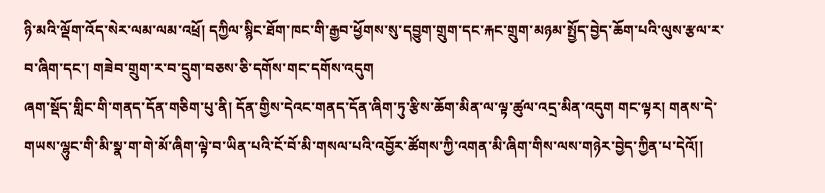ཉི་མའི་ལྡོག་འོད་སེར་ལམ་ལམ་འཕྲོ། དཀྱིལ་སྙིང་ཐོག་ཁང་གི་རྒྱབ་ཕྱོགས་སུ་དབྱུག་གྲུག་དང་རྐང་གྲུག་མཉམ་སྤྱོད་བྱེད་ཆོག་པའི་ལུས་རྩལ་ར་བ་ཞིག་དང་། གཟེབ་གྲུག་ར་བ་དྲུག་བཅས་ཅི་དགོས་གང་དགོས་འདུག
ཞག་སྡོད་གླིང་གི་གནད་དོན་གཅིག་པུ་ནི། དོན་གྱིས་དེའང་གནད་དོན་ཞིག་ཏུ་རྩིས་ཆོག་མིན་ལ་ལྟ་ཚུལ་འདྲ་མིན་འདུག གང་ལྟར། གནས་དེ་གཡས་ལྷུང་གི་མི་སྣ་ག་གེ་མོ་ཞིག་ལྟེ་བ་ཡིན་པའི་ངོ་བོ་མི་གསལ་པའི་འབྱོར་ཚོགས་ཀྱི་འགན་མི་ཞིག་གིས་ལས་གཉེར་བྱེད་ཀྱིན་པ་དེའོ།།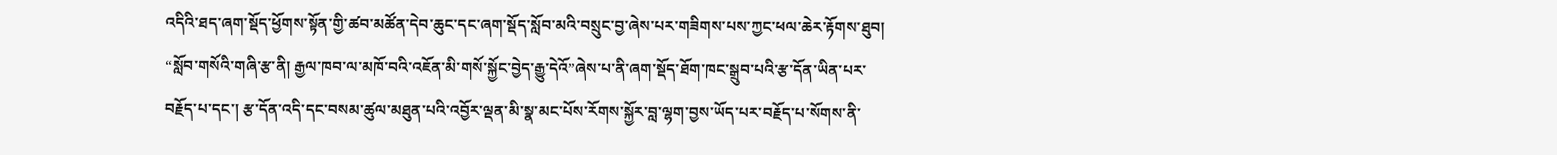འདིའི་ཐད་ཞག་སྡོད་ཕྱོགས་སྟོན་གྱི་ཚབ་མཚོན་དེབ་ཆུང་དང་ཞག་སྡོད་སློབ་མའི་བསྲུང་བྱ་ཞེས་པར་གཟིགས་པས་ཀྱང་ཕལ་ཆེར་རྟོགས་ཐུབ། “སློབ་གསོའི་གཞི་རྩ་ནི། རྒྱལ་ཁབ་ལ་མཁོ་བའི་འཇོན་མི་གསོ་སྐྱོང་བྱེད་རྒྱུ་དེའོ”ཞེས་པ་ནི་ཞག་སྡོད་ཐོག་ཁང་སྒྲུབ་པའི་རྩ་དོན་ཡིན་པར་བརྗོད་པ་དང་། རྩ་དོན་འདི་དང་བསམ་ཚུལ་མཐུན་པའི་འབྱོར་ལྡན་མི་སྣ་མང་པོས་རོགས་སྐྱོར་བླ་ལྷག་བྱས་ཡོད་པར་བརྗོད་པ་སོགས་ནི་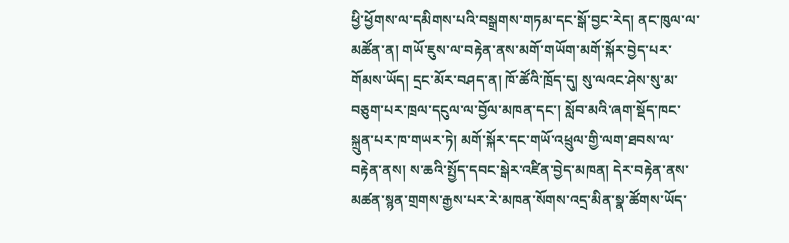ཕྱི་ཕྱོགས་ལ་དམིགས་པའི་བསྒྲགས་གཏམ་དང་སྒོ་བྱང་རེད། ནང་ཁུལ་ལ་མཚོན་ན། གཡོ་ཇུས་ལ་བརྟེན་ནས་མགོ་གཡོག་མགོ་སྐོར་བྱེད་པར་གོམས་ཡོད། དྲང་མོར་བཤད་ན། ཁོ་ཚོའི་ཁྲོད་དུ། སུ་ལའང་ཤེས་སུ་མ་བཅུག་པར་ཁྲལ་དངུལ་ལ་བྱོལ་མཁན་དང་། སློབ་མའི་ཞག་སྡོད་ཁང་སྐྲུན་པར་ཁ་གཡར་ཏེ། མགོ་སྐོར་དང་གཡོ་འཕྲུལ་གྱི་ལག་ཐབས་ལ་བརྟེན་ནས། ས་ཆའི་སྤྱོད་དབང་སྒེར་འཛིན་བྱེད་མཁན། དེར་བརྟེན་ནས་མཚན་སྙན་གྲགས་རྒྱས་པར་རེ་མཁན་སོགས་འདྲ་མིན་སྣ་ཚོགས་ཡོད་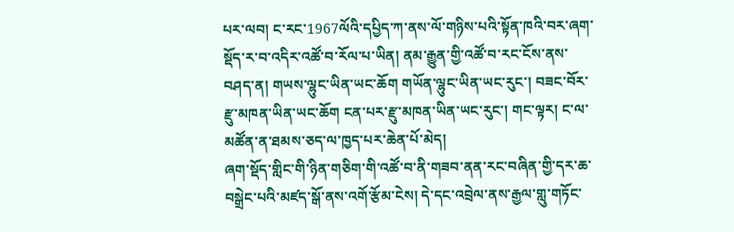པར་ལབ། ང་རང་1967ལོའི་དཔྱིད་ཀ་ནས་ལོ་གཉིས་པའི་སྟོན་ཁའི་བར་ཞག་སྡོད་ར་བ་འདིར་འཚོ་བ་རོལ་པ་ཡིན། ནམ་རྒྱུན་གྱི་འཚོ་བ་རང་ངོས་ནས་བཤད་ན། གཡས་ལྷུང་ཡིན་ཡང་ཆོག གཡོན་ལྷུང་ཡིན་ཡང་རུང་། བཟང་བོར་རྫུ་མཁན་ཡིན་ཡང་ཆོག ངན་པར་རྫུ་མཁན་ཡིན་ཡང་རུང་། གང་ལྟར། ང་ལ་མཚོན་ན་ཐམས་ཅད་ལ་ཁྱད་པར་ཆེན་པོ་མེད།
ཞག་སྡོད་གླིང་གི་ཉིན་གཅིག་གི་འཚོ་བ་ནི་གཟབ་ནན་རང་བཞིན་གྱི་དར་ཆ་བསྒྲེང་པའི་མཛད་སྒོ་ནས་འགོ་རྩོམ་ངེས། དེ་དང་འབྲེལ་ནས་རྒྱལ་གླུ་གཏོང་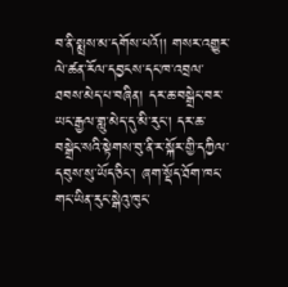བ་ནི་སྨྲས་མ་དགོས་པའོ།། གསར་འགྱུར་ལེ་ཚན་རོལ་དབྱངས་དང་ཁ་འབྲལ་ཐབས་མེད་པ་བཞིན། དར་ཆ་བསྒྲེང་བར་ཡང་རྒྱལ་གླུ་མེད་དུ་མི་རུང་། དར་ཆ་བསྒྲེང་སའི་སྟེགས་བུ་ནི་ར་སྐོར་གྱི་དཀྱིལ་དབུས་སུ་ཡོད་ཅིང་། ཞག་སྡོད་ཐོག་ཁང་གང་ཡིན་རུང་སྒེའུ་ཁུང་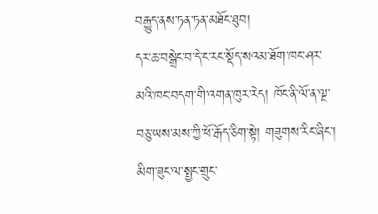བརྒྱུད་ནས་ཏན་ཏན་མཐོང་ཐུབ།
དར་ཆ་བསྒྲེང་བ་དེ་ང་རང་སྡོད་སའམ་ཐོག་ཁང་ཤར་མའི་ཁང་བདག་གི་འགན་ཁུར་རེད། ཁོང་ནི་ལོ་ན་ལྔ་བཅུ་ཡས་མས་ཀྱི་ཕོ་རྒོད་ཅིག་སྟེ། གཟུགས་རིང་ཞིང་། མིག་ཟུང་ལ་སྤྱང་གྲུང་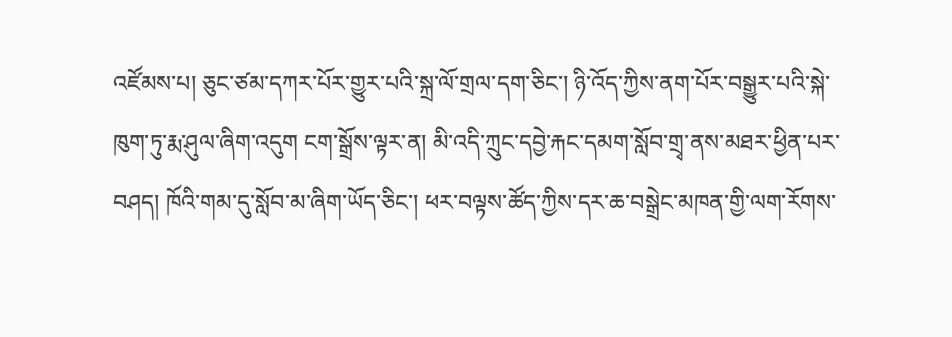འཛོམས་པ། ཅུང་ཙམ་དཀར་པོར་གྱུར་པའི་སྐྲ་ལོ་གྲལ་དག་ཅིང་། ཉི་འོད་ཀྱིས་ནག་པོར་བསྒྱུར་པའི་སྐེ་ཁུག་ཏུ་རྨ་ཤུལ་ཞིག་འདུག ངག་སྒྲོས་ལྟར་ན། མི་འདི་ཀྲུང་དབྱེ་རྐང་དམག་སློབ་གྲྭ་ནས་མཐར་ཕྱིན་པར་བཤད། ཁོའི་གམ་དུ་སློབ་མ་ཞིག་ཡོད་ཅིང་། ཕར་བལྟས་ཚོད་ཀྱིས་དར་ཆ་བསྒྲེང་མཁན་གྱི་ལག་རོགས་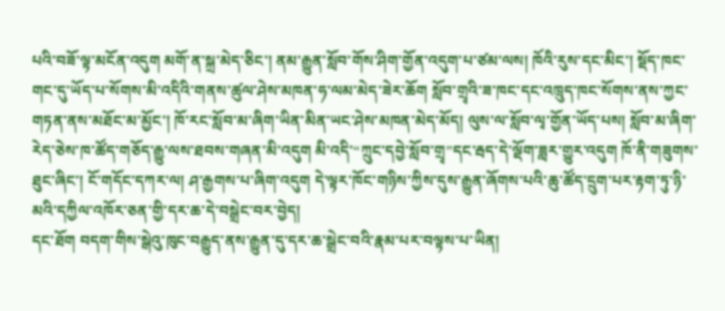པའི་བཟོ་ལྟ་མངོན་འདུག མགོ་ན་སྐྲ་མེད་ཅིང་། ནམ་རྒྱུན་སློབ་གོས་ཤིག་གྱོན་འདུག་པ་ཙམ་ལས། ཁོའི་རུས་དང་མིང་། སྡོད་ཁང་གང་དུ་ཡོད་པ་སོགས་མི་འདིའི་གནས་ཚུལ་ཤེས་མཁན་ཧ་ལམ་མེད་ཟེར་ཆོག སློབ་གྲྭའི་ཟ་ཁང་དང་འཁྲུད་ཁང་སོགས་ནས་ཀྱང་གཏན་ནས་མཐོང་མ་མྱོང་། ཁོ་རང་སློབ་མ་ཞིག་ཡིན་མིན་ཡང་ཤེས་མཁན་མེད་མོད། ལུས་ལ་སློབ་ལྭ་གྱོན་ཡོད་པས། སློབ་མ་ཞིག་རེད་ཅེས་ཁ་ཚོད་གཅོད་རྒྱུ་ལས་ཐབས་གཞན་མི་འདུག མི་འདི་“ཀྲུང་དབྱེ་སློབ་གྲྭ”དང་རྦད་དེ་ལྡོག་ཟླར་གྱུར་འདུག ཁོ་ནི་གཟུགས་ཐུང་ཞིང་། ངོ་གདོང་དཀར་ལ། ཤ་རྒྱགས་པ་ཞིག་འདུག དེ་ལྟར་ཁོང་གཉིས་ཀྱིས་དུས་རྒྱུན་ཞོགས་པའི་ཆུ་ཚོད་དྲུག་པར་རྟག་ཏུ་ཉི་མའི་དཀྱིལ་འཁོར་ཅན་གྱི་དར་ཆ་དེ་བསྒྲེང་བར་བྱེད།
དང་ཐོག བདག་གིས་སྒེའུ་ཁུང་བརྒྱུད་ནས་རྒྱུན་དུ་དར་ཆ་སྒྲེང་བའི་རྣམ་པར་བལྟས་པ་ཡིན།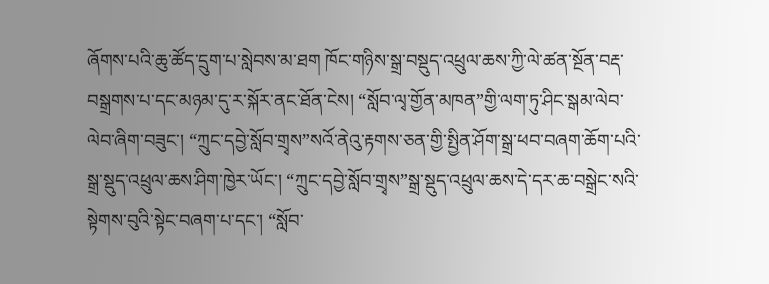ཞོགས་པའི་ཆུ་ཚོད་དྲུག་པ་སླེབས་མ་ཐག ཁོང་གཉིས་སྒྲ་བསྡུད་འཕྲུལ་ཆས་ཀྱི་ལེ་ཚན་སྔོན་བརྡ་བསྒྲགས་པ་དང་མཉམ་དུ་ར་སྐོར་ནང་ཐོན་ངེས། “སློབ་ལྭ་གྱོན་མཁན”གྱི་ལག་ཏུ་ཤིང་སྒམ་ལེབ་ལེབ་ཞིག་བཟུང་། “ཀྲུང་དབྱེ་སློབ་གྲྭས”སའོ་ནེའུ་རྟགས་ཅན་གྱི་སྤྱིན་ཤོག་སྒྲ་ཕབ་བཞག་ཆོག་པའི་སྒྲ་སྡུད་འཕྲུལ་ཆས་ཤིག་ཁྱེར་ཡོང་། “ཀྲུང་དབྱེ་སློབ་གྲྭས”སྒྲ་སྡུད་འཕྲུལ་ཆས་དེ་དར་ཆ་བསྒྲེང་སའི་སྟེགས་བུའི་སྟེང་བཞག་པ་དང་། “སློབ་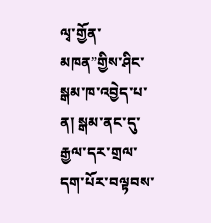ལྭ་གྱོན་མཁན”གྱིས་ཤིང་སྒམ་ཁ་འབྱེད་པ་ན། སྒམ་ནང་དུ་རྒྱལ་དར་གྲལ་དག་པོར་བལྟབས་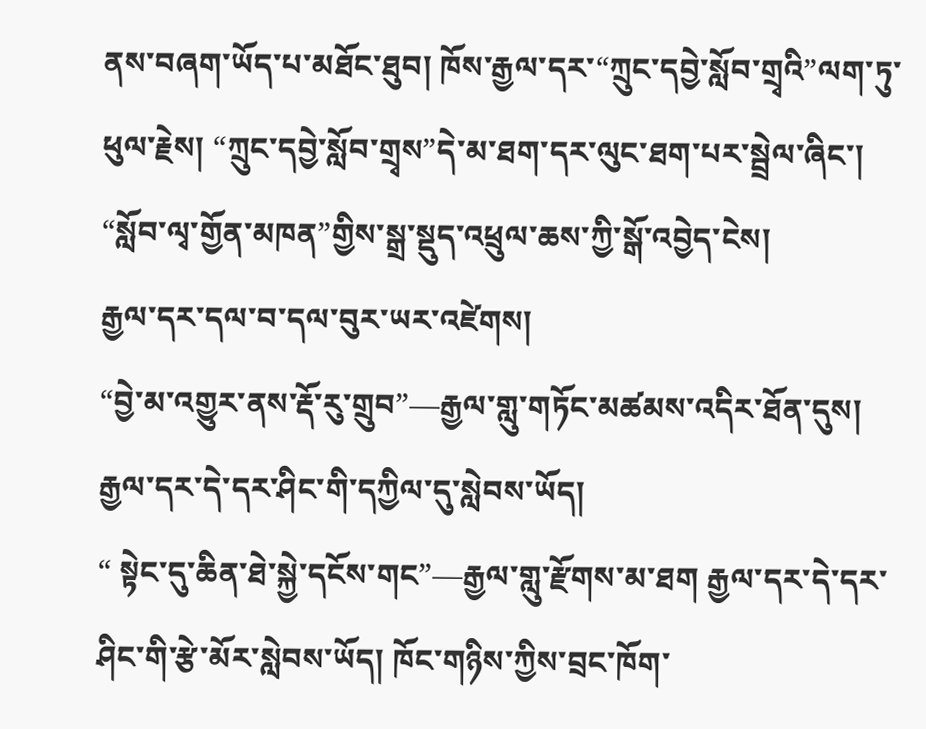ནས་བཞག་ཡོད་པ་མཐོང་ཐུབ། ཁོས་རྒྱལ་དར་“ཀྲུང་དབྱེ་སློབ་གྲྭའི”ལག་ཏུ་ཕུལ་རྗེས། “ཀྲུང་དབྱེ་སློབ་གྲྭས”དེ་མ་ཐག་དར་ལུང་ཐག་པར་སྦྲེལ་ཞིང་། “སློབ་ལྭ་གྱོན་མཁན”གྱིས་སྒྲ་སྡུད་འཕྲུལ་ཆས་ཀྱི་སྒོ་འབྱེད་ངེས།
རྒྱལ་དར་དལ་བ་དལ་བུར་ཡར་འཛེགས།
“བྱེ་མ་འགྱུར་ནས་རྡོ་རུ་གྲུབ”—རྒྱལ་གླུ་གཏོང་མཚམས་འདིར་ཐོན་དུས། རྒྱལ་དར་དེ་དར་ཤིང་གི་དཀྱིལ་དུ་སླེབས་ཡོད།
“ སྟེང་དུ་ཆིན་ཐེ་སྐྱེ་དངོས་གང”—རྒྱལ་གླུ་རྫོགས་མ་ཐག རྒྱལ་དར་དེ་དར་ཤིང་གི་རྩེ་མོར་སླེབས་ཡོད། ཁོང་གཉིས་ཀྱིས་བྲང་ཁོག་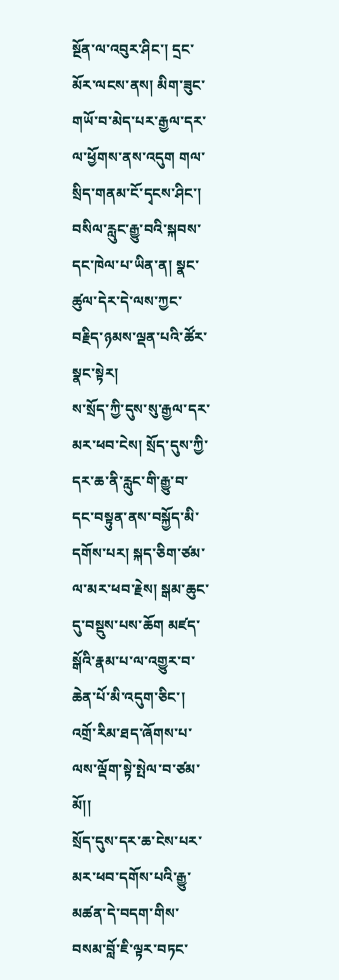སྔོན་ལ་འབུར་ཤིང་། དྲང་མོར་ལངས་ནས། མིག་ཟུང་གཡོ་བ་མེད་པར་རྒྱལ་དར་ལ་ཕྱོགས་ནས་འདུག གལ་སྲིད་གནམ་ངོ་དྭངས་ཤིང་། བསིལ་རླུང་རྒྱུ་བའི་སྐབས་དང་ཁེལ་པ་ཡིན་ན། སྣང་ཚུལ་དེར་དེ་ལས་ཀྱང་བརྗིད་ཉམས་ལྡན་པའི་ཚོར་སྣང་སྟེར།
ས་སྲོད་ཀྱི་དུས་སུ་རྒྱལ་དར་མར་ཕབ་ངེས། སྲོད་དུས་ཀྱི་དར་ཆ་ནི་རླུང་གི་རྒྱུ་བ་དང་བསྟུན་ནས་བསྐྱོད་མི་དགོས་པར། སྐད་ཅིག་ཙམ་ལ་མར་ཕབ་རྗེས། སྒམ་ཆུང་དུ་བསྡུས་པས་ཆོག མཛད་སྒོའི་རྣམ་པ་ལ་འགྱུར་བ་ཆེན་པོ་མི་འདུག་ཅིང་། འགྲོ་རིམ་ཐད་ཞོགས་པ་ལས་ལྡོག་སྟེ་སྤེལ་བ་ཙམ་མོ།།
སྲོད་དུས་དར་ཆ་ངེས་པར་མར་ཕབ་དགོས་པའི་རྒྱུ་མཚན་དེ་བདག་གིས་བསམ་བློ་ཇི་ལྟར་བཏང་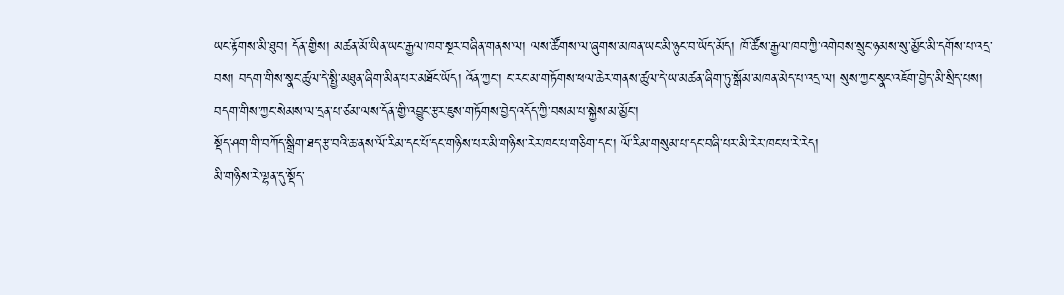ཡང་རྟོགས་མི་ཐུབ། དོན་གྱིས། མཚན་མོ་ཡིན་ཡང་རྒྱལ་ཁབ་སྔར་བཞིན་གནས་ལ། ལས་ཚོགས་ལ་ཞུགས་མཁན་ཡང་མི་ཉུང་བ་ཡོད་མོད། ཁོ་ཚོས་རྒྱལ་ཁབ་ཀྱི་འགེབས་སྲུང་ཉམས་སུ་མྱོང་མི་དགོས་པ་འདྲ་བས། བདག་གིས་སྣང་ཚུལ་དེ་སྤྱི་མཐུན་ཞིག་མིན་པར་མཐོང་ཡོད། འོན་ཀྱང་། ང་རང་མ་གཏོགས་ཕལ་ཆེར་གནས་ཚུལ་དེ་ཡ་མཚན་ཞིག་ཏུ་སྒོམ་མཁན་མེད་པ་འདྲ་ལ། སུས་ཀྱང་སྣང་འཇོག་བྱེད་མི་སྲིད་པས། བདག་གིས་ཀྱང་སེམས་ལ་དྲན་པ་ཙམ་ལས་དོན་གྱི་འབྱུང་རྩར་ཇུས་གཏོགས་བྱེད་འདོད་ཀྱི་བསམ་པ་སྐྱེས་མ་མྱོང་།
སྡོད་ཤག་གི་བཀོད་སྒྲིག་ཐད་རྩ་བའི་ཆ་ནས་ལོ་རིམ་དང་པོ་དང་གཉིས་པར་མི་གཉིས་རེར་ཁང་པ་གཅིག་དང་། ལོ་རིམ་གསུམ་པ་དང་བཞི་པར་མི་རེར་ཁང་པ་རེ་རེད།
མི་གཉིས་རེ་ལྷན་དུ་སྡོད་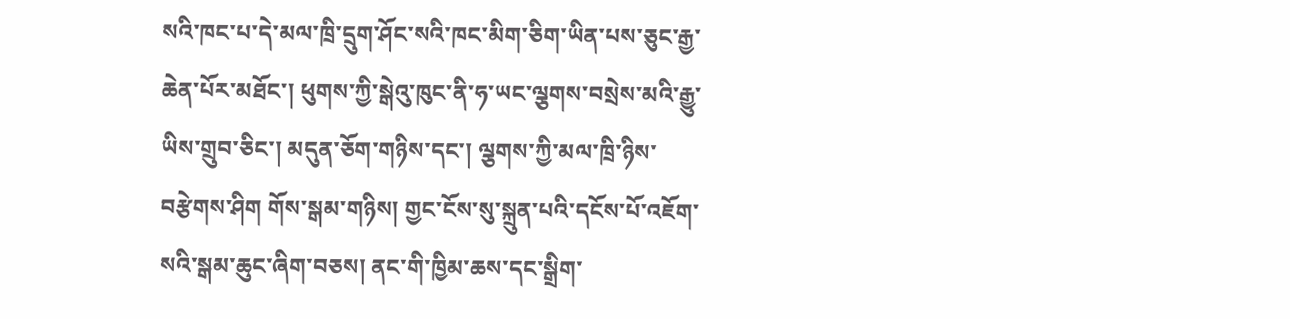སའི་ཁང་པ་དེ་མལ་ཁྲི་དྲུག་ཤོང་སའི་ཁང་མིག་ཅིག་ཡིན་པས་ཅུང་རྒྱ་ཆེན་པོར་མཐོང་། ཕུགས་ཀྱི་སྒེའུ་ཁུང་ནི་ཧ་ཡང་ལྕགས་བསྲེས་མའི་རྒྱུ་ཡིས་གྲུབ་ཅིང་། མདུན་ཅོག་གཉིས་དང་། ལྕགས་ཀྱི་མལ་ཁྲི་ཉིས་བརྩེགས་ཤིག གོས་སྒམ་གཉིས། གྱང་ངོས་སུ་སྐྲུན་པའི་དངོས་པོ་འཇོག་སའི་སྒམ་ཆུང་ཞིག་བཅས། ནང་གི་ཁྱིམ་ཆས་དང་སྒྲིག་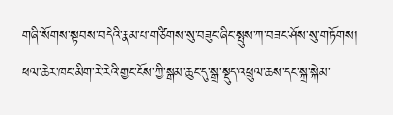གཞི་སོགས་སྟབས་བདེའི་རྣམ་པ་གཙིགས་སུ་བཟུང་ཞིང་སྤུས་ཀ་བཟང་ཤོས་སུ་གཏོགས། ཕལ་ཆེར་ཁང་མིག་རེ་རེའི་གྱང་ངོས་ཀྱི་སྒམ་ཆུང་དུ་སྒྲ་སྡུད་འཕྲུལ་ཆས་དང་སྐྲ་སྐེམ་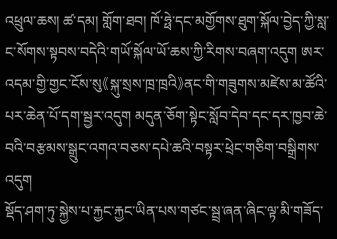འཕྲུལ་ཆས། ཚ་དམ། གློག་ཐབ། ཁོ་ཧྥེ་དང་མགྱོགས་ཐུག་སྐོལ་བྱེད་ཀྱི་སླ་ང་སོགས་སྟབས་བདེའི་གཡོ་སྐོལ་ཡོ་ཆས་ཀྱི་རིགས་བཞག་འདུག ཨར་འདམ་གྱི་གྱང་ངོས་སུ《སྐུ་སྲས་ཁྲ་ཁྲའི》ནང་གི་གཟུགས་མཛེས་མ་ཚོའི་པར་ཆེན་པོ་དག་སྦྱར་འདུག མདུན་ཅོག་སྟེང་སློབ་དེབ་དང་དར་ཁྱབ་ཆེ་བའི་བརྩམས་སྒྲུང་འགའ་བཅས་དཔེ་ཆའི་བསྟར་ཕྲེང་གཅིག་བསྒྲིགས་འདུག
སྡོད་ཤག་ཏུ་སྐྱེས་པ་རྐྱང་རྐྱང་ཡིན་པས་གཙང་སྦྲ་ཞན་ཞིང་ལྟ་མི་གཟོད་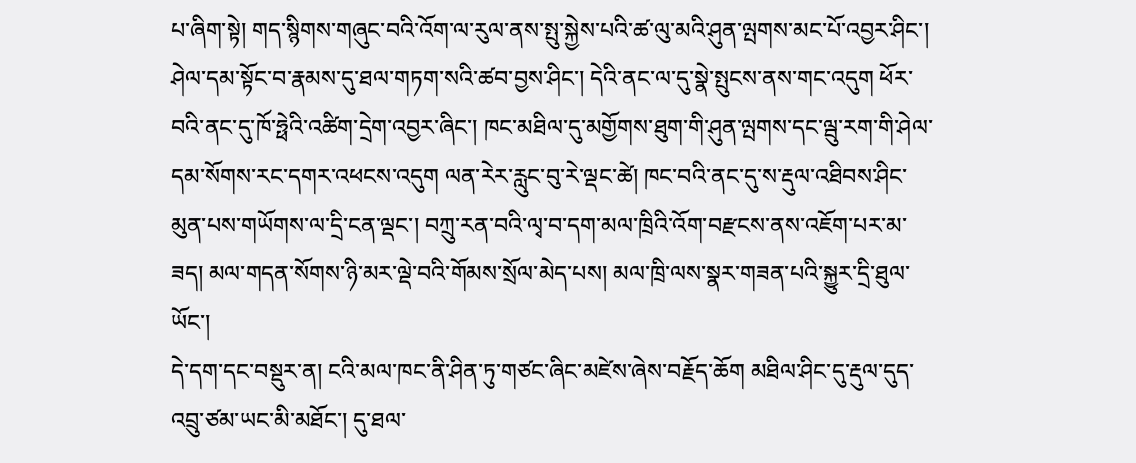པ་ཞིག་སྟེ། གད་སྙིགས་གཞུང་བའི་འོག་ལ་རུལ་ནས་སྤུ་སྐྱེས་པའི་ཚ་ལུ་མའི་ཤུན་ལྤགས་མང་པོ་འབྱར་ཤིང་། ཤེལ་དམ་སྟོང་བ་རྣམས་དུ་ཐལ་གཏག་སའི་ཚབ་བྱས་ཤིང་། དེའི་ནང་ལ་དུ་སྣེ་སྤུངས་ནས་གང་འདུག ཕོར་བའི་ནང་དུ་ཁོ་ཧྥེའི་འཚིག་དྲེག་འབྱར་ཞིང་། ཁང་མཐིལ་དུ་མགྱོགས་ཐུག་གི་ཤུན་ལྤགས་དང་ལྦུ་རག་གི་ཤེལ་དམ་སོགས་རང་དགར་འཕངས་འདུག ལན་རེར་རླུང་བུ་རེ་ལྡང་ཚེ། ཁང་བའི་ནང་དུ་ས་རྡུལ་འཐིབས་ཤིང་མུན་པས་གཡོགས་ལ་དྲི་ངན་ལྡང་། བཀྲུ་རན་བའི་ལྭ་བ་དག་མལ་ཁྲིའི་འོག་བརྫངས་ནས་འཇོག་པར་མ་ཟད། མལ་གདན་སོགས་ཉི་མར་ལྡེ་བའི་གོམས་སྲོལ་མེད་པས། མལ་ཁྲི་ལས་སྣར་གཟན་པའི་སྐྱུར་དྲི་ཐུལ་ཡོང་།
དེ་དག་དང་བསྡུར་ན། ངའི་མལ་ཁང་ནི་ཤིན་ཏུ་གཙང་ཞིང་མཛེས་ཞེས་བརྗོད་ཆོག མཐིལ་ཤིང་དུ་རྡུལ་དུད་འབྲུ་ཙམ་ཡང་མི་མཐོང་། དུ་ཐལ་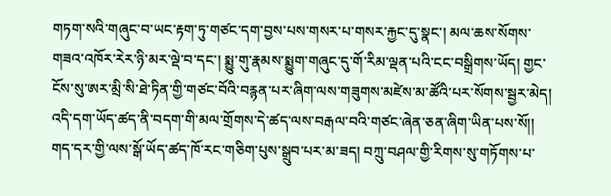གཏག་སའི་གཞུང་བ་ཡང་རྟག་ཏུ་གཙང་དག་བྱས་པས་གསར་པ་གསར་རྐྱང་དུ་སྣང་། མལ་ཆས་སོགས་གཟའ་འཁོར་རེར་ཉི་མར་ལྡེ་བ་དང་། སྨྱུ་གུ་རྣམས་སྨྱུག་གཞུང་དུ་གོ་རིམ་ལྡན་པའི་ངང་བསྒྲིགས་ཡོད། གྱང་ངོས་སུ་ཨར་མྲི་སི་ཐེ་ཏིན་གྱི་གཙང་བོའི་བརྙན་པར་ཞིག་ལས་གཟུགས་མཛེས་མ་ཚོའི་པར་སོགས་སྦྱར་མེད། འདི་དག་ཡོད་ཚད་ནི་བདག་གི་མལ་གྲོགས་དེ་ཚད་ལས་བརྒལ་བའི་གཙང་ཞེན་ཅན་ཞིག་ཡིན་པས་སོ།། གད་དར་གྱི་ལས་སྒོ་ཡོད་ཚད་ཁོ་རང་གཅིག་པུས་སྒྲུབ་པར་མ་ཟད། བཀྲུ་བཤལ་གྱི་རིགས་སུ་གཏོགས་པ་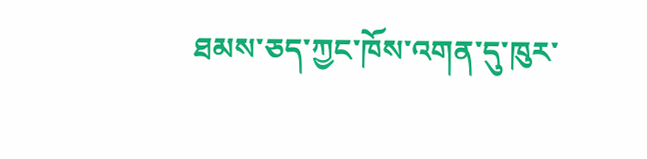ཐམས་ཅད་ཀྱང་ཁོས་འགན་དུ་ཁུར་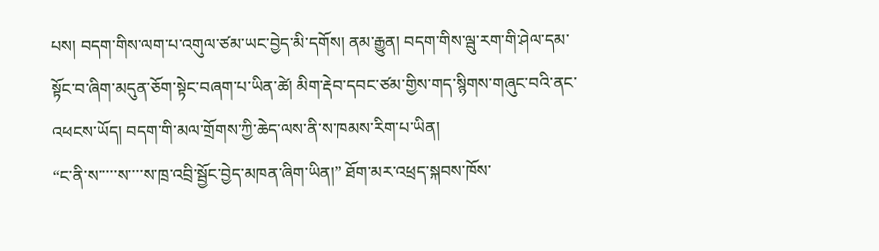པས། བདག་གིས་ལག་པ་འགུལ་ཙམ་ཡང་བྱེད་མི་དགོས། ནམ་རྒྱུན། བདག་གིས་ལྦུ་རག་གི་ཤེལ་དམ་སྟོང་བ་ཞིག་མདུན་ཅོག་སྟེང་བཞག་པ་ཡིན་ཚེ། མིག་རྡེབ་དབང་ཙམ་གྱིས་གད་སྙིགས་གཞུང་བའི་ནང་འཕངས་ཡོད། བདག་གི་མལ་གྲོགས་ཀྱི་ཆེད་ལས་ནི་ས་ཁམས་རིག་པ་ཡིན།
“ང་ནི་ས་་་་་ས་་་་ས་ཁྲ་འབྲི་སྦྱོང་བྱེད་མཁན་ཞིག་ཡིན།” ཐོག་མར་འཕྲད་སྐབས་ཁོས་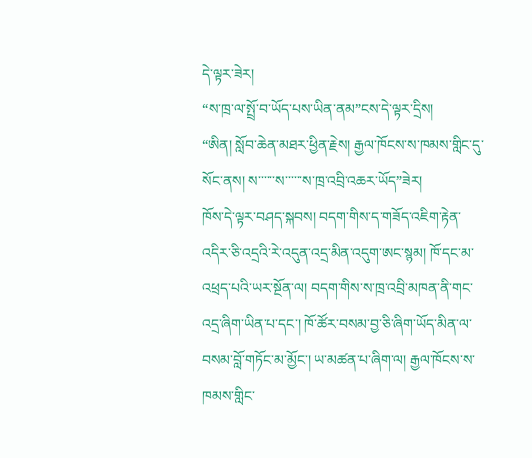དེ་ལྟར་ཟེར།
“ས་ཁྲ་ལ་སྤྲོ་བ་ཡོད་པས་ཡིན་ནམ”ངས་དེ་ལྟར་དྲིས།
“ཨིན། སློབ་ཆེན་མཐར་ཕྱིན་རྗེས། རྒྱལ་ཁོངས་ས་ཁམས་གླིང་དུ་སོང་ནས། ས་་་་་་ས་་་་་་ས་ཁྲ་འབྲི་འཆར་ཡོད”ཟེར།
ཁོས་དེ་ལྟར་བཤད་སྐབས། བདག་གིས་ད་གཟོད་འཇིག་རྟེན་འདིར་ཅི་འདྲའི་རེ་འདུན་འདྲ་མིན་འདུག་ཨང་སྙམ། ཁོ་དང་མ་འཕྲད་པའི་ཡར་སྔོན་ལ། བདག་གིས་ས་ཁྲ་འབྲི་མཁན་ནི་གང་འདྲ་ཞིག་ཡིན་པ་དང་། ཁོ་ཚོར་བསམ་བྱ་ཅི་ཞིག་ཡོད་མིན་ལ་བསམ་བློ་གཏོང་མ་མྱོང་། ཡ་མཚན་པ་ཞིག་ལ། རྒྱལ་ཁོངས་ས་ཁམས་གླིང་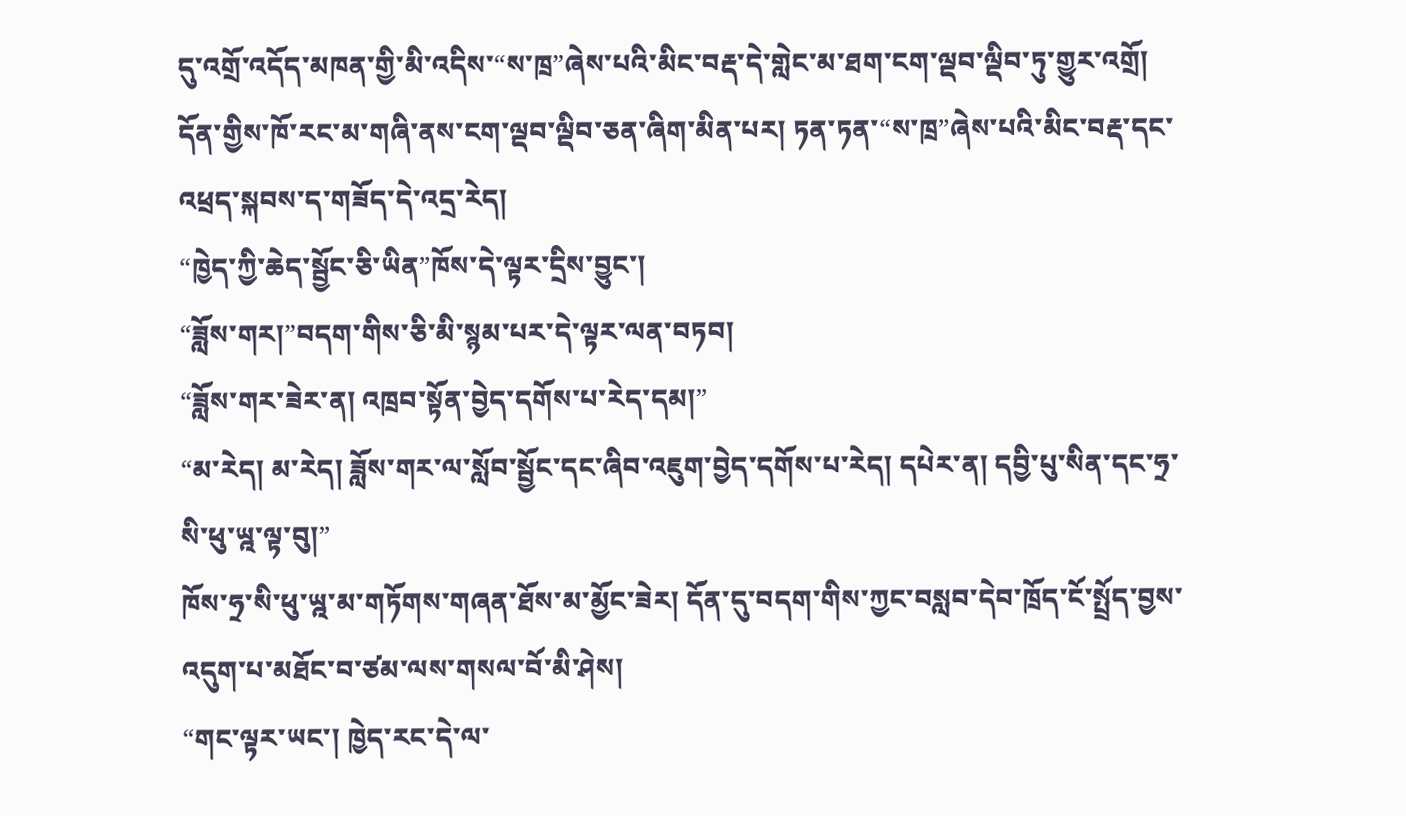དུ་འགྲོ་འདོད་མཁན་གྱི་མི་འདིས་“ས་ཁྲ”ཞེས་པའི་མིང་བརྡ་དེ་གླེང་མ་ཐག་ངག་ལྡབ་ལྡིབ་ཏུ་གྱུར་འགྲོ། དོན་གྱིས་ཁོ་རང་མ་གཞི་ནས་ངག་ལྡབ་ལྡིབ་ཅན་ཞིག་མིན་པར། ཏན་ཏན་“ས་ཁྲ”ཞེས་པའི་མིང་བརྡ་དང་འཕྲད་སྐབས་ད་གཟོད་དེ་འདྲ་རེད།
“ཁྱེད་ཀྱི་ཆེད་སྦྱོང་ཅི་ཡིན”ཁོས་དེ་ལྟར་དྲིས་བྱུང་།
“ཟློས་གར།”བདག་གིས་ཅི་མི་སྙམ་པར་དེ་ལྟར་ལན་བཏབ།
“ཟློས་གར་ཟེར་ན། འཁྲབ་སྟོན་བྱེད་དགོས་པ་རེད་དམ།”
“མ་རེད། མ་རེད། ཟློས་གར་ལ་སློབ་སྦྱོང་དང་ཞིབ་འཇུག་བྱེད་དགོས་པ་རེད། དཔེར་ན། དབྱི་པུ་སིན་དང་ཧྲ་སི་ཕུ་ཡྰ་ལྟ་བུ།”
ཁོས་ཧྲ་སི་ཕུ་ཡྰ་མ་གཏོགས་གཞན་ཐོས་མ་མྱོང་ཟེར། དོན་དུ་བདག་གིས་ཀྱང་བསླབ་དེབ་ཁྲོད་ངོ་སྤྲོད་བྱས་འདུག་པ་མཐོང་བ་ཙམ་ལས་གསལ་བོ་མི་ཤེས།
“གང་ལྟར་ཡང་། ཁྱེད་རང་དེ་ལ་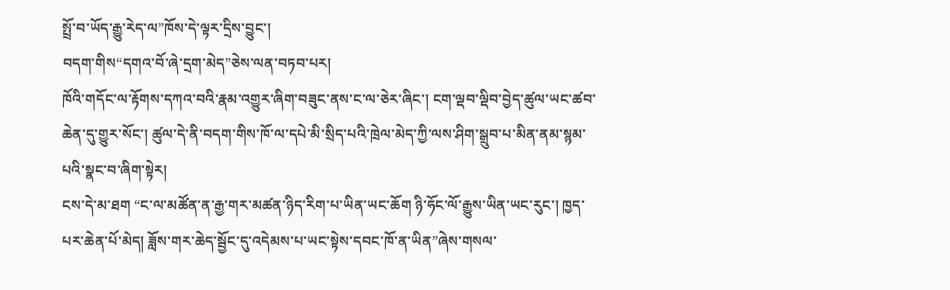སྤྲོ་བ་ཡོད་རྒྱུ་རེད་ལ”ཁོས་དེ་ལྟར་དྲིས་བྱུང་།
བདག་གིས“དགའ་བོ་ཞེ་དྲག་མེད”ཅེས་ལན་བཏབ་པར།
ཁོའི་གདོང་ལ་རྟོགས་དཀའ་བའི་རྣམ་འགྱུར་ཞིག་བཟུང་ནས་ང་ལ་ཅེར་ཞིང་། ངག་ལྡབ་ལྡིབ་བྱེད་ཚུལ་ཡང་ཚབ་ཆེན་དུ་གྱུར་སོང་། ཚུལ་དེ་ནི་བདག་གིས་ཁོ་ལ་དཔེ་མི་སྲིད་པའི་ཁྲེལ་མེད་ཀྱི་ལས་ཤིག་སྒྲུབ་པ་མིན་ནམ་སྙམ་པའི་སྣང་བ་ཞིག་སྟེར།
ངས་དེ་མ་ཐག “ང་ལ་མཚོན་ན་རྒྱ་གར་མཚན་ཉིད་རིག་པ་ཡིན་ཡང་ཆོག ཉི་ཧོང་ལོ་རྒྱུས་ཡིན་ཡང་རུང་། ཁྱད་པར་ཆེན་པོ་མེད། ཟློས་གར་ཆེད་སྦྱོང་དུ་འདེམས་པ་ཡང་སྟེས་དབང་ཁོ་ན་ཡིན”ཞེས་གསལ་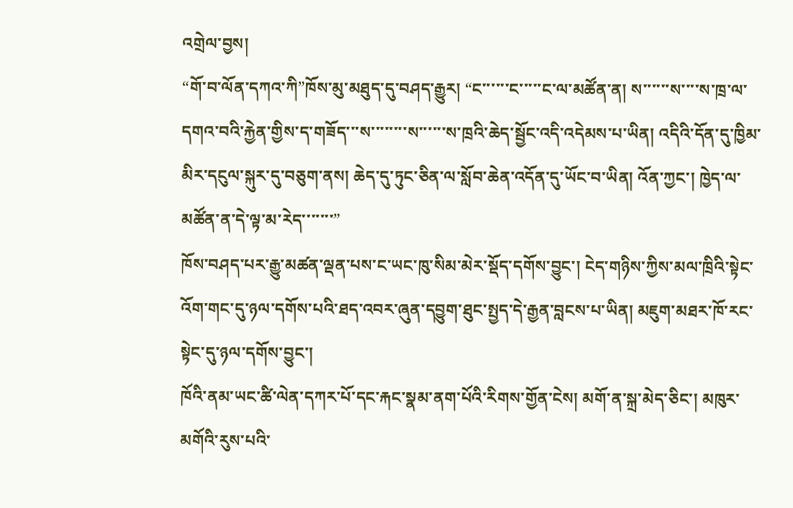འགྲེལ་བྱས།
“གོ་བ་ལོན་དཀའ་ཀི”ཁོས་མུ་མཐུད་དུ་བཤད་རྒྱུར། “ང་་་་་་ང་་་་་ང་ལ་མཚོན་ན། ས་་་་་་ས་་་་ས་ཁྲ་ལ་དགའ་བའི་རྐྱེན་གྱིས་ད་གཟོད་་་ས་་་་་་་་ས་་་་་་ས་ཁྲའི་ཆེད་སྦྱོང་འདི་འདེམས་པ་ཡིན། འདིའི་དོན་དུ་ཁྱིམ་མིར་དངུལ་སྐུར་དུ་བཅུག་ནས། ཆེད་དུ་ཏུང་ཅིན་ལ་སློབ་ཆེན་འདོན་དུ་ཡོང་བ་ཡིན། འོན་ཀྱང་། ཁྱེད་ལ་མཚོན་ན་དེ་ལྟ་མ་རེད་་་་་་་”
ཁོས་བཤད་པར་རྒྱུ་མཚན་ལྡན་པས་ང་ཡང་ཁུ་སིམ་མེར་སྡོད་དགོས་བྱུང་། ངེད་གཉིས་ཀྱིས་མལ་ཁྲིའི་སྟེང་འོག་གང་དུ་ཉལ་དགོས་པའི་ཐད་འབར་ཞུན་དབྱུག་ཐུང་སྤྱད་དེ་རྒྱན་བླངས་པ་ཡིན། མཇུག་མཐར་ཁོ་རང་སྟེང་དུ་ཉལ་དགོས་བྱུང་།
ཁོའི་ནམ་ཡང་ཚི་ལེན་དཀར་པོ་དང་རྐང་སྣམ་ནག་པོའི་རིགས་གྱོན་ངེས། མགོ་ན་སྐྲ་མེད་ཅིང་། མཁུར་མགོའི་རུས་པའི་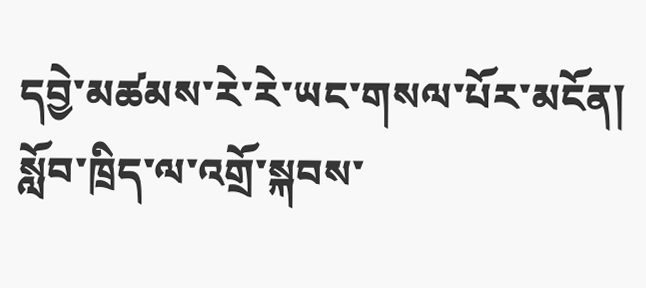དབྱེ་མཚམས་རེ་རེ་ཡང་གསལ་པོར་མངོན། སློབ་ཁྲིད་ལ་འགྲོ་སྐབས་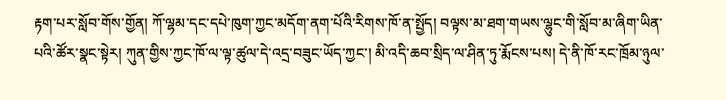རྟག་པར་སློབ་གོས་གྱོན། ཀོ་ལྷམ་དང་དཔེ་ཁུག་ཀྱང་མདོག་ནག་པོའི་རིགས་ཁོ་ན་སྤྱོད། བལྟས་མ་ཐག་གཡས་ལྷུང་གི་སློབ་མ་ཞིག་ཡིན་པའི་ཚོར་སྣང་སྟེར། ཀུན་གྱིས་ཀྱང་ཁོ་ལ་ལྟ་ཚུལ་དེ་འདྲ་བཟུང་ཡོད་ཀྱང་། མི་འདི་ཆབ་སྲིད་ལ་ཤིན་ཏུ་རྨོངས་པས། དེ་ནི་ཁོ་རང་ཁྲོམ་ཉུལ་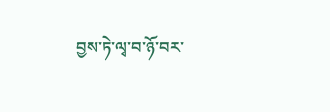བྱས་ཏེ་ལྭ་བ་ཉོ་བར་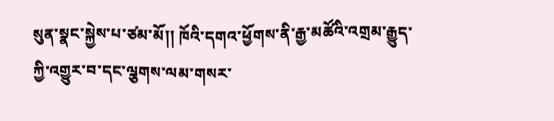སུན་སྣང་སྐྱེས་པ་ཙམ་མོ།། ཁོའི་དགའ་ཕྱོགས་ནི་རྒྱ་མཚོའི་འགྲམ་རྒྱུད་ཀྱི་འགྱུར་བ་དང་ལྕགས་ལམ་གསར་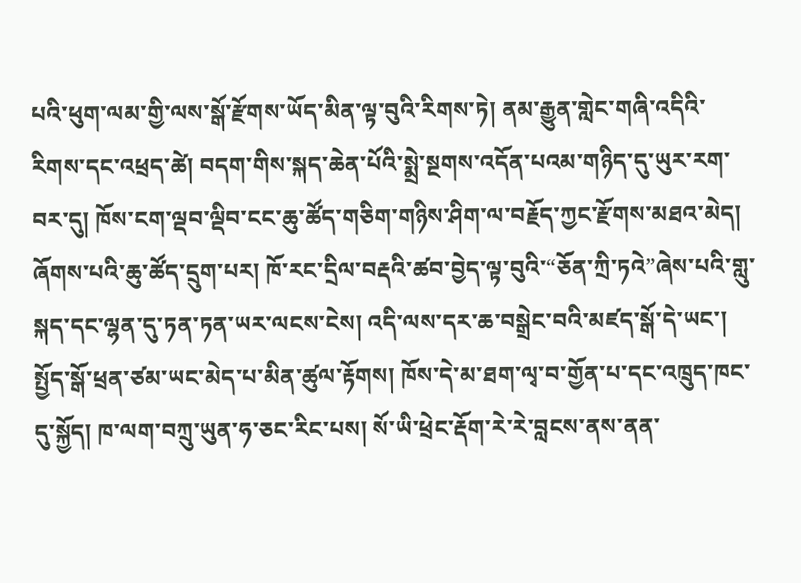པའི་ཕུག་ལམ་གྱི་ལས་སྒོ་རྫོགས་ཡོད་མིན་ལྟ་བུའི་རིགས་ཏེ། ནམ་རྒྱུན་གླེང་གཞི་འདིའི་རིགས་དང་འཕྲད་ཚེ། བདག་གིས་སྐད་ཆེན་པོའི་སྨྲེ་སྔགས་འདོན་པའམ་གཉིད་དུ་ཡུར་རག་བར་དུ། ཁོས་ངག་ལྡབ་ལྡིབ་ངང་ཆུ་ཚོད་གཅིག་གཉིས་ཤིག་ལ་བརྗོད་ཀྱང་རྫོགས་མཐའ་མེད།
ཞོགས་པའི་ཆུ་ཚོད་དྲུག་པར། ཁོ་རང་དྲིལ་བརྡའི་ཚབ་བྱེད་ལྟ་བུའི་“ཅོན་ཀྲི་ཏའེ”ཞེས་པའི་གླུ་སྐད་དང་ལྷན་དུ་ཏན་ཏན་ཡར་ལངས་ངེས། འདི་ལས་དར་ཆ་བསྒྲེང་བའི་མཛད་སྒོ་དེ་ཡང་། སྤྱོད་སྒོ་ཕྲན་ཙམ་ཡང་མེད་པ་མིན་ཚུལ་རྟོགས། ཁོས་དེ་མ་ཐག་ལྭ་བ་གྱོན་པ་དང་འཁྲུད་ཁང་དུ་སྐྱོད། ཁ་ལག་བཀྲུ་ཡུན་ཧ་ཅང་རིང་པས། སོ་ཡི་ཕྲེང་རྡོག་རེ་རེ་བླངས་ནས་ནན་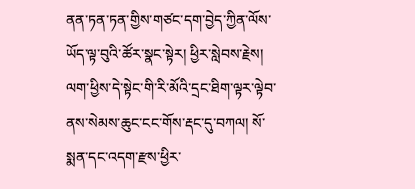ནན་ཏན་ཏན་གྱིས་གཙང་དག་བྱེད་ཀྱིན་ལོས་ཡོད་ལྟ་བུའི་ཚོར་སྣང་སྟེར། ཕྱིར་སླེབས་རྗེས། ལག་ཕྱིས་དེ་སྟེང་གི་རི་མོའི་དྲང་ཐིག་ལྟར་ལྟེབ་ནས་སེམས་ཆུང་ངང་གོས་རྡང་དུ་བཀལ། སོ་སྨན་དང་འདག་རྫས་ཕྱིར་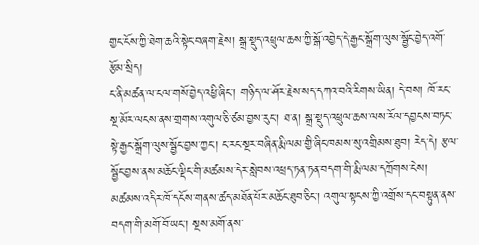གྱང་ངོས་ཀྱི་ཐེག་ཆའི་སྟེང་བཞག་རྗེས། སྒྲ་སྡུད་འཕྲུལ་ཆས་ཀྱི་སྒོ་འབྱེད་དེ་རྒྱང་སྒྲོག་ལུས་སྦྱོང་བྱེད་འགོ་རྩོམ་སྲིད།
ང་ནི་མཚན་ལ་ངལ་གསོ་བྱེད་འཕྱི་ཞིང་། གཉིད་ལ་ཤོར་རྗེས་སད་དཀའ་བའི་རིགས་ཡིན། དེ་བས། ཁོ་རང་སྔ་མོར་ལངས་ནས་གྲགས་འགུལ་ཅི་ཙམ་བྱས་རུང་། ཐ་ན། སྒྲ་སྡུད་འཕྲུལ་ཆས་ལས་རོལ་དབྱངས་བཏང་སྟེ་རྒྱང་སྒྲོག་ལུས་སྦྱོང་བྱས་ཀྱང་། ང་རང་སྔར་བཞིན་རྨི་ལམ་གྱི་ཞིང་ཁམས་སུ་འགྲིམས་ཐུབ། རེད་དེ། རྩལ་སྦྱོང་བྱས་ནས་མཆོང་ལྡིང་གི་མཚམས་དེར་སླེབས་འཕྲད་ཏན་ཏན་བདག་གི་རྨི་ལམ་དཀྲོགས་ངེས། མཚམས་འདིར་ཁོ་དངོས་གནས་ཚད་མཐོན་པོར་མཆོང་ཐུབ་ཅིང་། འགུལ་སྟངས་ཀྱི་འགྲོས་དང་བསྟུན་ནས་བདག་གི་མགོ་བོ་ཡང་། སྔས་མགོ་ནས་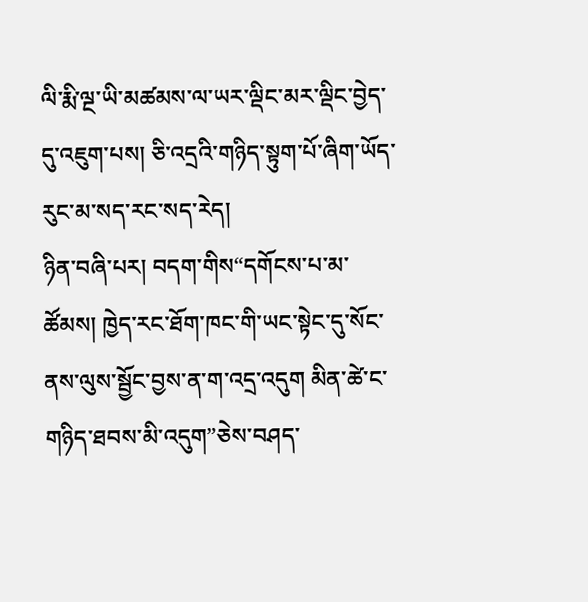ལི་རྨི་ལྔ་ཡི་མཚམས་ལ་ཡར་ལྡིང་མར་ལྡིང་བྱེད་དུ་འཇུག་པས། ཅི་འདྲའི་གཉིད་སྟུག་པོ་ཞིག་ཡོད་རུང་མ་སད་རང་སད་རེད།
ཉིན་བཞི་པར། བདག་གིས“དགོངས་པ་མ་ཚོམས། ཁྱེད་རང་ཐོག་ཁང་གི་ཡང་སྟེང་དུ་སོང་ནས་ལུས་སྦྱོང་བྱས་ན་ག་འདྲ་འདུག མིན་ཚེ་ང་གཉིད་ཐབས་མི་འདུག”ཅེས་བཤད་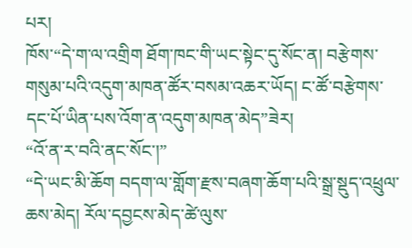པར།
ཁོས་“དེ་ག་ལ་འགྲིག ཐོག་ཁང་གི་ཡང་སྟེང་དུ་སོང་ན། བརྩེགས་གསུམ་པའི་འདུག་མཁན་ཚོར་བསམ་འཆར་ཡོད། ང་ཚོ་བརྩེགས་དང་པོ་ཡིན་པས་འོག་ན་འདུག་མཁན་མེད”ཟེར།
“འོ་ན་ར་བའི་ནང་སོང་།”
“དེ་ཡང་མི་ཆོག བདག་ལ་གློག་རྫས་བཞག་ཆོག་པའི་སྒྲ་སྡུད་འཕྲུལ་ཆས་མེད། རོལ་དབྱངས་མེད་ཚེ་ལུས་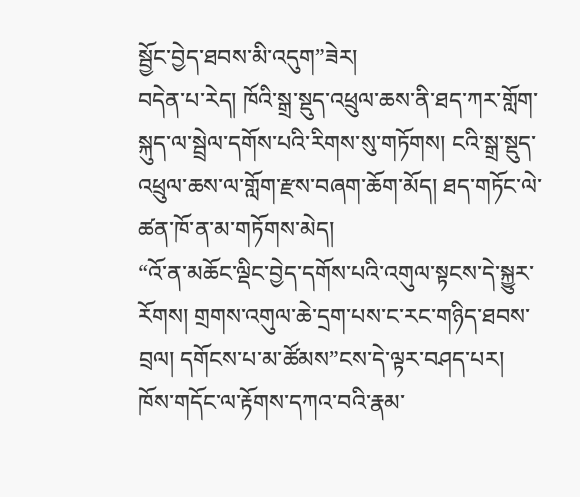སྦྱོང་བྱེད་ཐབས་མི་འདུག”ཟེར།
བདེན་པ་རེད། ཁོའི་སྒྲ་སྡུད་འཕྲུལ་ཆས་ནི་ཐད་ཀར་གློག་སྐུད་ལ་སྦྲེལ་དགོས་པའི་རིགས་སུ་གཏོགས། ངའི་སྒྲ་སྡུད་འཕྲུལ་ཆས་ལ་གློག་རྫས་བཞག་ཆོག་མོད། ཐད་གཏོང་ལེ་ཚན་ཁོ་ན་མ་གཏོགས་མེད།
“འོ་ན་མཆོང་ལྡིང་བྱེད་དགོས་པའི་འགུལ་སྟངས་དེ་སྐྱུར་རོགས། གྲགས་འགུལ་ཆེ་དྲག་པས་ང་རང་གཉིད་ཐབས་བྲལ། དགོངས་པ་མ་ཚོམས”ངས་དེ་ལྟར་བཤད་པར།
ཁོས་གདོང་ལ་རྟོགས་དཀའ་བའི་རྣམ་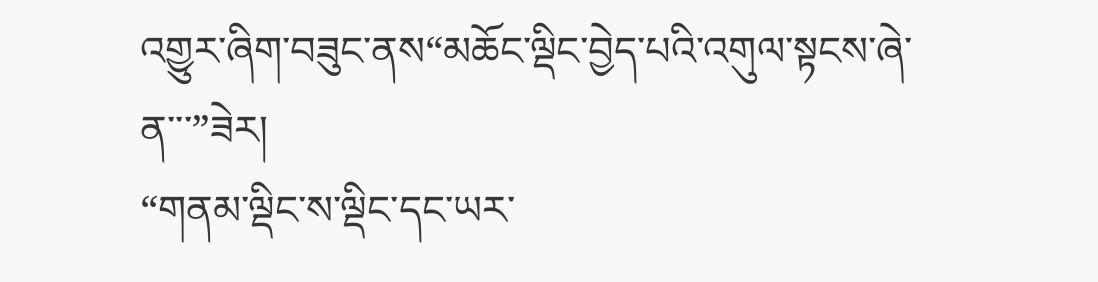འགྱུར་ཞིག་བཟུང་ནས“མཆོང་ལྡིང་བྱེད་པའི་འགུལ་སྟངས་ཞེ་ན་་་”ཟེར།
“གནམ་ལྡིང་ས་ལྡིང་དང་ཡར་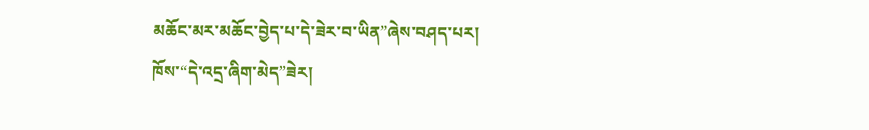མཆོང་མར་མཆོང་བྱེད་པ་དེ་ཟེར་བ་ཡིན”ཞེས་བཤད་པར།
ཁོས་“དེ་འདྲ་ཞིག་མེད”ཟེར།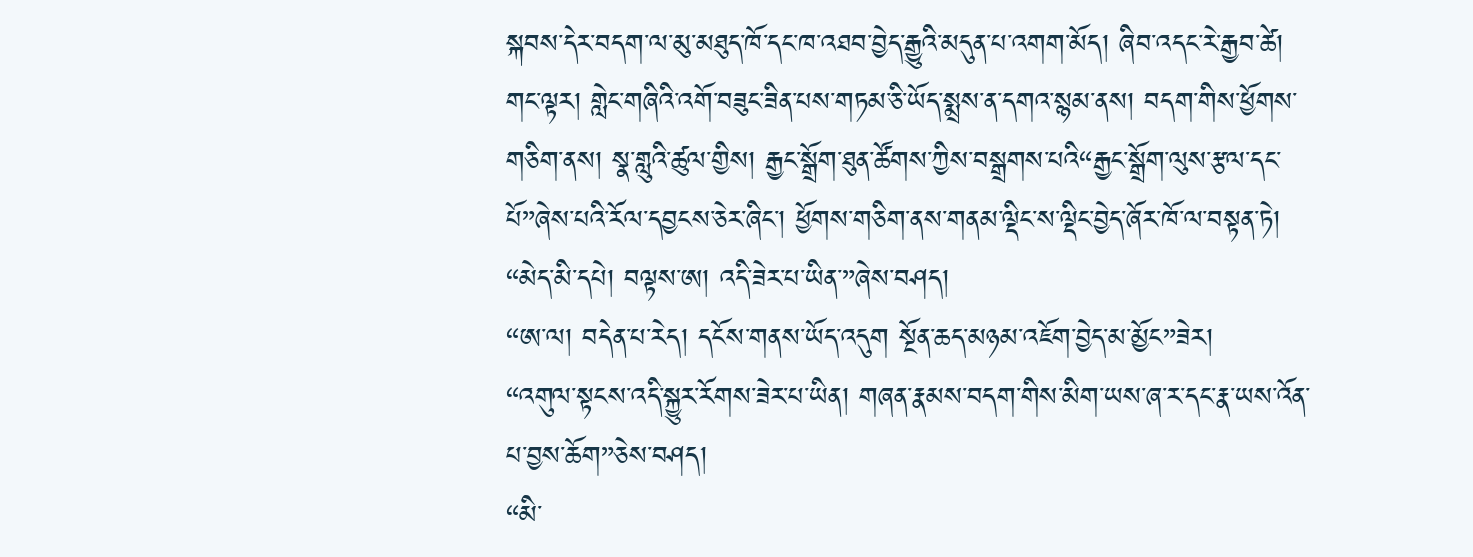སྐབས་དེར་བདག་ལ་མུ་མཐུད་ཁོ་དང་ཁ་འཐབ་བྱེད་རྒྱུའི་མདུན་པ་འགག་མོད། ཞིབ་འདང་རེ་རྒྱབ་ཚེ། གང་ལྟར། གླེང་གཞིའི་འགོ་བཟུང་ཟིན་པས་གཏམ་ཅི་ཡོད་སྨྲས་ན་དགའ་སྙམ་ནས། བདག་གིས་ཕྱོགས་གཅིག་ནས། སྣ་གླུའི་ཚུལ་གྱིས། རྒྱང་སྒྲོག་ཐུན་ཚོགས་ཀྱིས་བསྒྲགས་པའི“རྒྱང་སྒྲོག་ལུས་རྩལ་དང་པོ”ཞེས་པའི་རོལ་དབྱངས་ཅེར་ཞིང་། ཕྱོགས་གཅིག་ནས་གནམ་ལྡིང་ས་ལྡིང་བྱེད་ཞོར་ཁོ་ལ་བསྟན་ཏེ།
“མེད་མི་དཔེ། བལྟས་ཨ། འདི་ཟེར་པ་ཡིན་”ཞེས་བཤད།
“ཨ་ལ། བདེན་པ་རེད། དངོས་གནས་ཡོད་འདུག སྔོན་ཆད་མཉམ་འཇོག་བྱེད་མ་མྱོང”ཟེར།
“འགུལ་སྟངས་འདི་སྐྱུར་རོགས་ཟེར་པ་ཡིན། གཞན་རྣམས་བདག་གིས་མིག་ཡས་ཞ་ར་དང་རྣ་ཡས་འོན་པ་བྱས་ཆོག”ཅེས་བཤད།
“མི་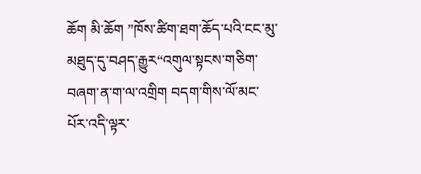ཆོག མི་ཆོག ”ཁོས་ཚིག་ཐག་ཆོད་པའི་ངང་མུ་མཐུད་དུ་བཤད་རྒྱུར“འགུལ་སྟངས་གཅིག་བཞག་ན་ག་ལ་འགྲིག བདག་གིས་ལོ་མང་པོར་འདི་ལྟར་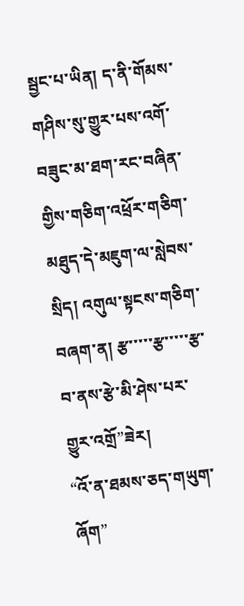སྦྱང་པ་ཡིན། ད་ནི་གོམས་གཤིས་སུ་གྱུར་པས་འགོ་བཟུང་མ་ཐག་རང་བཞིན་གྱིས་གཅིག་འཕྲོར་གཅིག་མཐུད་དེ་མཇུག་ལ་སླེབས་སྲིད། འགུལ་སྟངས་གཅིག་བཞག་ན། རྩ་་་་་རྩ་་་་་རྩ་བ་ནས་རྩེ་མི་ཤེས་པར་གྱུར་འགྲོ”ཟེར།
“འོ་ན་ཐམས་ཅད་གཡུག་ཞོག”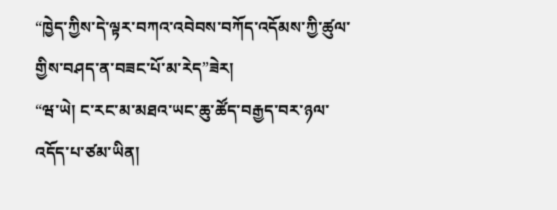“ཁྱེད་ཀྱིས་དེ་ལྟར་བཀའ་འབེབས་བཀོད་འདོམས་ཀྱི་ཚུལ་གྱིས་བཤད་ན་བཟང་པོ་མ་རེད”ཟེར།
“ཝ་ཡེ། ང་རང་མ་མཐའ་ཡང་ཆུ་ཚོད་བརྒྱད་བར་ཉལ་འདོད་པ་ཙམ་ཡིན།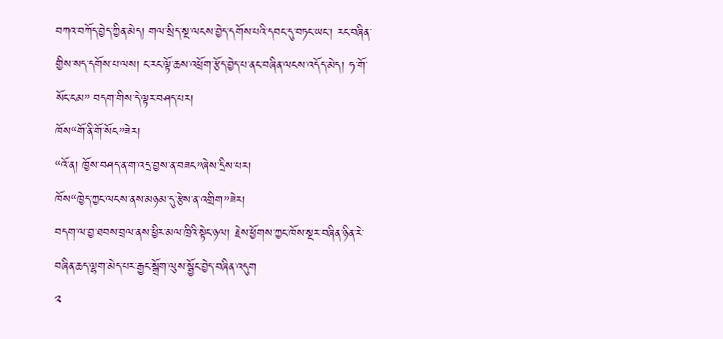བཀའ་བཀོད་བྱེད་ཀྱིན་མེད། གལ་སྲིད་སྔ་ལངས་བྱེད་དགོས་པའི་དབང་དུ་བཏང་ཡང་། རང་བཞིན་གྱིས་སད་དགོས་པ་ལས། ང་རང་ལྟོ་ཆས་འཕྲོག་རྩོད་བྱེད་པ་ནང་བཞིན་ལངས་འདོད་མེད། ཧ་གོ་སོང་ངམ” བདག་གིས་དེ་ལྟར་བཤད་པར།
ཁོས“གོ་ནི་གོ་སོང”ཟེར།
“འོ་ན། ཁྱོས་བཤད་ན་ག་འདྲ་བྱས་ན་བཟང”ཞེས་དྲིས་པར།
ཁོས“ཁྱེད་ཀྱང་ལངས་ནས་མཉམ་དུ་རྩེས་ན་འགྲིག”ཟེར།
བདག་ལ་བྱ་ཐབས་བྲལ་ནས་ཕྱིར་མལ་ཁྲིའི་སྟེང་ཉལ། རྗེས་ཕྱོགས་ཀྱང་ཁོས་སྔར་བཞིན་ཉིན་རེ་བཞིན་ཆད་ལྷག་མེད་པར་རྒྱང་སྒྲོག་ལུས་སྦྱོང་བྱེད་བཞིན་འདུག
༢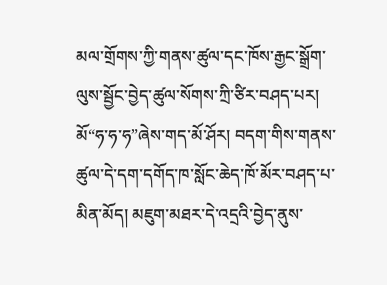མལ་གྲོགས་ཀྱི་གནས་ཚུལ་དང་ཁོས་རྒྱང་སྒྲོག་ལུས་སྦྱོང་བྱེད་ཚུལ་སོགས་ཀྲི་ཙིར་བཤད་པར། མོ“ཧ་ཧ་ཧ”ཞེས་གད་མོ་ཤོར། བདག་གིས་གནས་ཚུལ་དེ་དག་དགོད་ཁ་སློང་ཆེད་ཁོ་མོར་བཤད་པ་མིན་མོད། མཇུག་མཐར་དེ་འདྲའི་བྱེད་ནུས་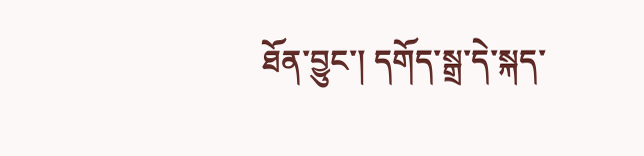ཐོན་བྱུང་། དགོད་སྒྲ་དེ་སྐད་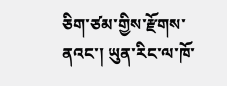ཅིག་ཙམ་གྱིས་རྫོགས་ནའང་། ཡུན་རིང་ལ་ཁོ་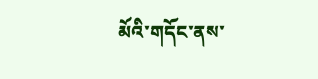མོའི་གདོང་ནས་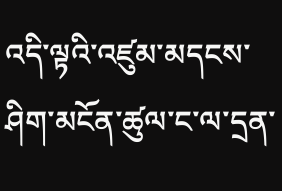འདི་ལྟའི་འཛུམ་མདངས་ཤིག་མངོན་ཚུལ་ང་ལ་དྲན་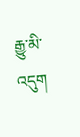རྒྱུ་མི་འདུག